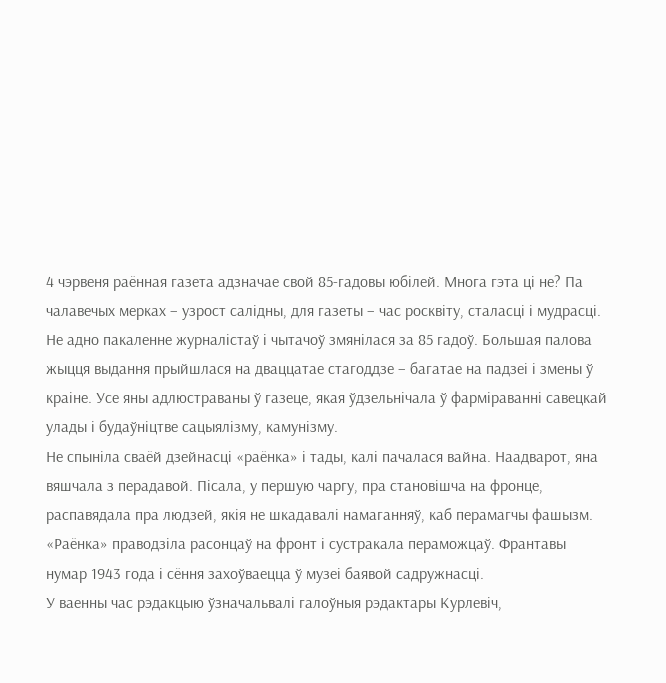4 чэрвеня раённая газета адзначае свой 85-гадовы юбілей. Многа гэта ці не? Па чалавечых мерках – узрост салiдны, для газеты – час росквіту, сталасці і мудрасці.
Не адно пакаленне журналістаў і чытачоў змянілася за 85 гадоў. Большая палова жыцця выдання прыйшлася на дваццатае стагоддзе – багатае на падзеі і змены ў краiне. Усе яны адлюстраваны ў газеце, якая ўдзельнічала ў фарміраванні савецкай улады і будаўніцтве сацыялізму, камунізму.
Не спыніла сваёй дзейнасці «раёнка» і тады, калі пачалася вайна. Наадварот, яна вяшчала з перадавой. Пісала, у першую чаргу, пра становішча на фронце, распавядала пра людзей, якія не шкадавалі намаганняў, каб перамагчы фашызм.
«Раёнка» праводзiла расонцаў на фронт і сустракала пераможцаў. Франтавы нумар 1943 года і сёння захоўваецца ў музеі баявой садружнасці.
У ваенны час рэдакцыю ўзначальвалі галоўныя рэдактары Курлевіч,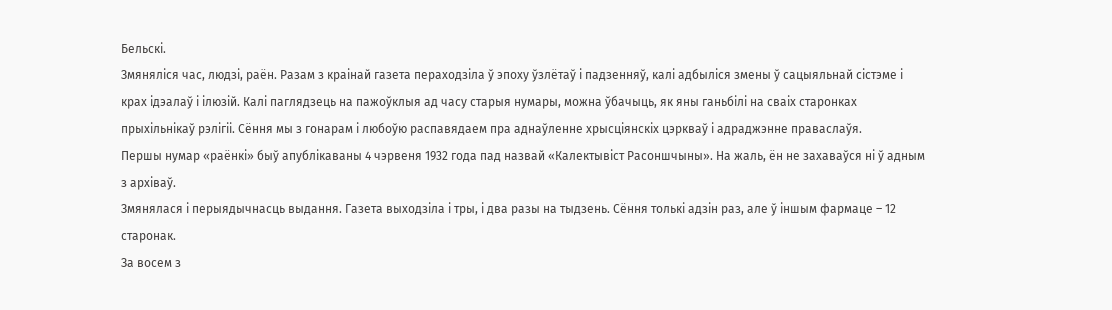Бельскі.
Змяняліся час, людзі, раён. Разам з краінай газета пераходзiла ў эпоху ўзлётаў і падзенняў, калі адбылiся змены ў сацыяльнай сістэме і крах ідэалаў і ілюзій. Калі паглядзець на пажоўклыя ад часу старыя нумары, можна ўбачыць, як яны ганьбілі на сваіх старонках прыхільнікаў рэлігіі. Сёння мы з гонарам і любоўю распавядаем пра аднаўленне хрысціянскіх цэркваў і адраджэнне праваслаўя.
Першы нумар «раёнкі» быў апублікаваны 4 чэрвеня 1932 года пад назвай «Калектывіст Расоншчыны». На жаль, ён не захаваўся ні ў адным з архіваў.
Змянялася і перыядычнасць выдання. Газета выходзіла і тры, і два разы на тыдзень. Сёння толькі адзін раз, але ў іншым фармаце – 12 старонак.
За восем з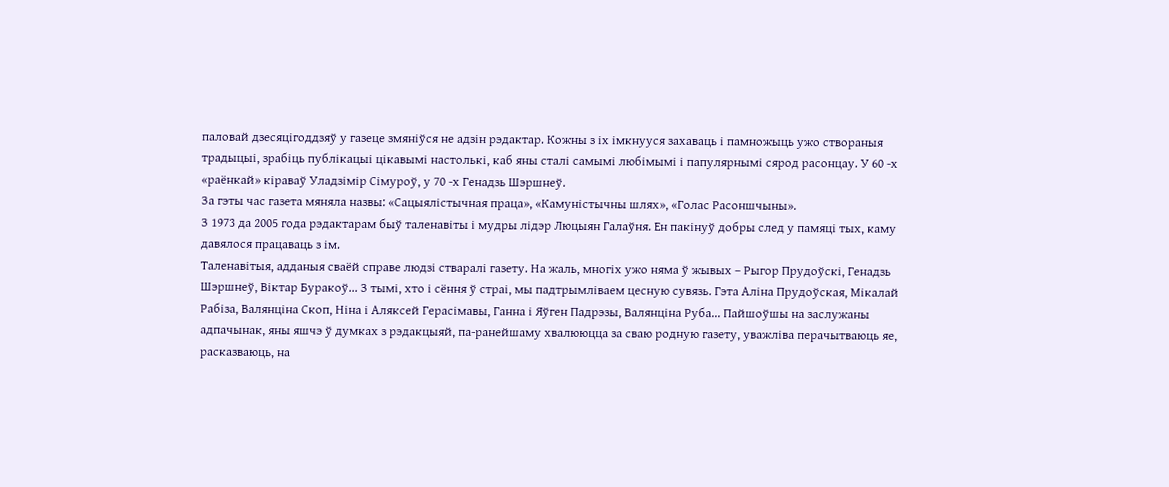паловай дзесяцігоддзяў у газеце змяніўся не адзін рэдактар. Кожны з іх імкнууся захаваць і памножыць ужо створаныя традыцыі, зрабіць публікацыі цікавымі настолькі, каб яны сталі самымі любімымі і папулярнымі сярод расонцау. У 60 -х «раёнкай» кіраваў Уладзімір Сімуроў, у 70 -х Генадзь Шэршнеў.
За гэты час газета мяняла назвы: «Сацыялістычная праца», «Камуністычны шлях», «Голас Расоншчыны».
З 1973 да 2005 года рэдактарам быў таленавіты і мудры лідэр Люцыян Галаўня. Ен пакінуў добры след у памяці тых, каму давялося працаваць з ім.
Таленавітыя, адданыя сваёй справе людзі стваралі газету. На жаль, многіх ужо няма ў жывых – Рыгор Прудоўскі, Генадзь Шэршнеў, Віктар Буракоў... З тымі, хто і сёння ў страі, мы падтрымліваем цесную сувязь. Гэта Аліна Прудоўская, Мікалай Рабіза, Валянціна Скоп, Ніна і Аляксей Герасімавы, Ганна і Яўген Падрэзы, Валянціна Руба... Пайшоўшы на заслужаны адпачынак, яны яшчэ ў думках з рэдакцыяй, па-ранейшаму хвалююцца за сваю родную газету, уважліва перачытваюць яе, расказваюць, на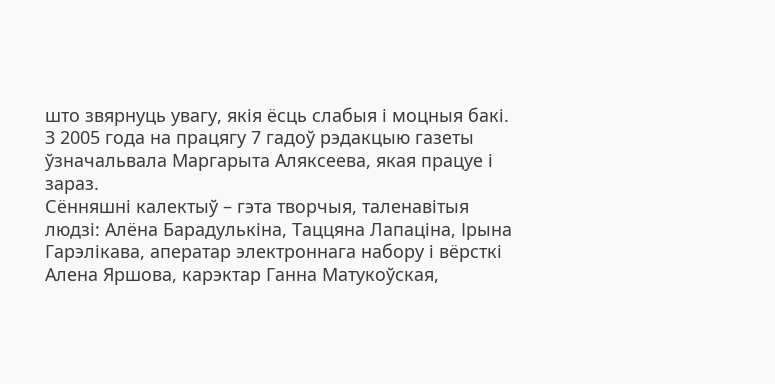што звярнуць увагу, якія ёсць слабыя і моцныя бакі.
З 2005 года на працягу 7 гадоў рэдакцыю газеты ўзначальвала Маргарыта Аляксеева, якая працуе і зараз.
Сённяшні калектыў – гэта творчыя, таленавітыя людзі: Алёна Барадулькіна, Таццяна Лапаціна, Ірына Гарэлікава, аператар электроннага набору і вёрсткі Алена Яршова, карэктар Ганна Матукоўская,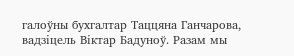галоўны бухгалтар Таццяна Ганчарова, вадзіцель Віктар Бадуноў. Разам мы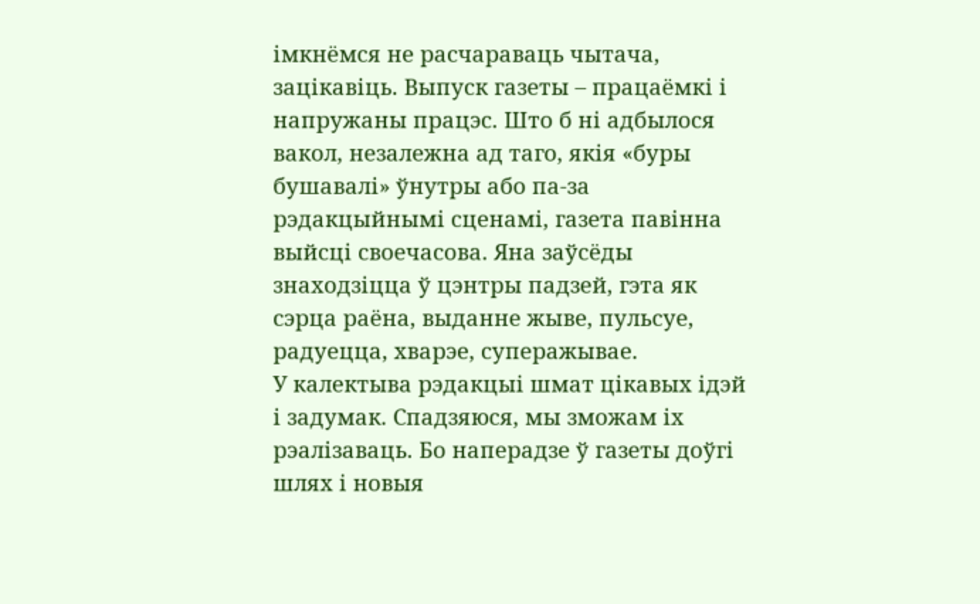імкнёмся не расчараваць чытача, зацікавіць. Выпуск газеты – працаёмкі і напружаны працэс. Што б ні адбылося вакол, незалежна ад таго, якія «буры бушавалі» ўнутры або па-за рэдакцыйнымі сценамі, газета павінна выйсці своечасова. Яна заўсёды знаходзіцца ў цэнтры падзей, гэта як сэрца раёна, выданне жыве, пульсуе, радуецца, хварэе, суперажывае.
У калектыва рэдакцыі шмат цікавых ідэй і задумак. Спадзяюся, мы зможам іх рэалізаваць. Бо наперадзе ў газеты доўгі шлях і новыя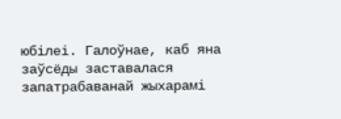юбілеі. Галоўнае, каб яна заўсёды заставалася запатрабаванай жыхарамі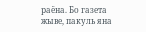раёна. Бо газета жыве, пакуль яна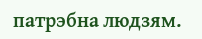патрэбна людзям.